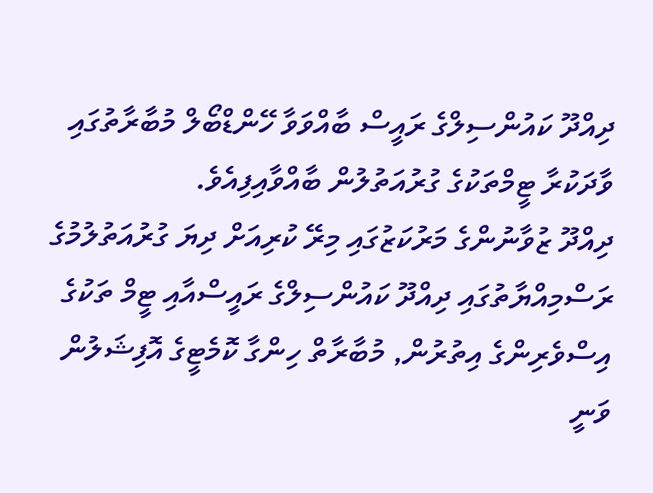ދިއްދޫ ކައުންސިލްގެ ރައީސް ބާއްވަވާ ހޭންޑްބޯލް މުބާރާތުގައި ވާދަކުރާ ޓީމްތަކުގެ ގުރުއަތުލުން ބާއްވާއިފިއެވެ.
ދިއްދޫ ޒުވާނުންގެ މަރުކަޒުގައި މިރޭ ކުރިއަށް ދިޔަ ގުރުއަތުލުމުގެ ރަސްމިއްޔާތުގައި ދިއްދޫ ކައުންސިލްގެ ރައީސްއާއި ޓީމް ތަކުގެ އިސްވެރިންގެ އިތުރުން, މުބާރާތް ހިންގާ ކޮމެޓީގެ އޮފިޝަލުން ވަނީ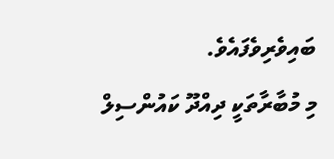ބައިވެރިވެފައެވެ.
މި މުބާރާތަކީ ދިއްދޫ ކައުންސިލް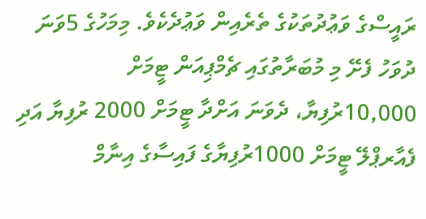ރައީސްގެ ވަޢުދުތަކުގެ ތެރެއިން ވަޢުދެކެވެ. މިމަހުގެ 5ވަނަ ދުވަހު ފެށޭ މި މުބަރާތުގައި ޗެމްޕިއަން ޓީމަށް 10,000ރުފިޔާ، ދެވަނަ އަށްދާ ޓީމަށް 2000 ރުފިޔާ އަދި ފެއާރޕްލޭ ޓީމަށް 1000ރުފިޔާގެ ފައިސާގެ އިނާމް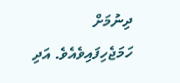ދިނުމަށް ހަމަޖެހިފައިވެއެވެ. އަދި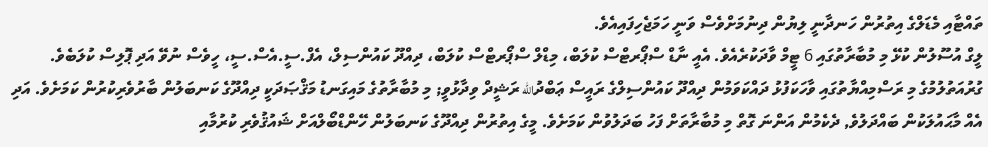ތައްޓާއި މެޑަލްގެ އިތުރުން ހަނދާނީ ލިޔުން ދިނުމަށްވެސް ވަނީ ހަމަޖެހިފައިއެވެ.
ލީގް އުސޫލުން ކުޅޭ މި މުބާރާތުގައި 6 ޓީމް ވާދަކުރެއެވެ. އެއީ ނާޑް ސްޕޯރޓްސް ކުލަބް، މިޑްލް ސްޕޯރޓްސް ކުލަބް، ދިއްދޫ ކައުންސިލް، އެފް.ސީ.އެސް.ސީ، ހީވެސް ނުވޭ އަދި ޕޮލިސް ކުލަބެވެ.
ގުރުއަތުލުމުގެ މި ރަސްމިއްޔާތުގައި ވާހަކަފުޅު ދައްކަވަމުން ދިއްދޫ ކައުންސިލްގެ ރައީސް ޢަބްދުالله ރަޝީދް ވިދާޅުވީ; މި މުބާރާތުގެ މައިގަނޑު މަޤްޞަދަކީ ދިއްދޫގެ ކަނބަލުން ބާރުވެރިކުރުން ކަމަށެވެ. އަދި އެއް މާޙައުލަކުން ބައްދަލުވެ, ދެކެމުން އަންނަ ގޮތް މި މުބާރާތަށް ފަހު ބަދަލުވުން ކަމަށެވެ. މީގެ އިތުރުން ދިއްދޫގެ ކަނބަލުން ހޭންޑްބޯލްއަށް ޝައުޤުވެރި ކުރުމާއި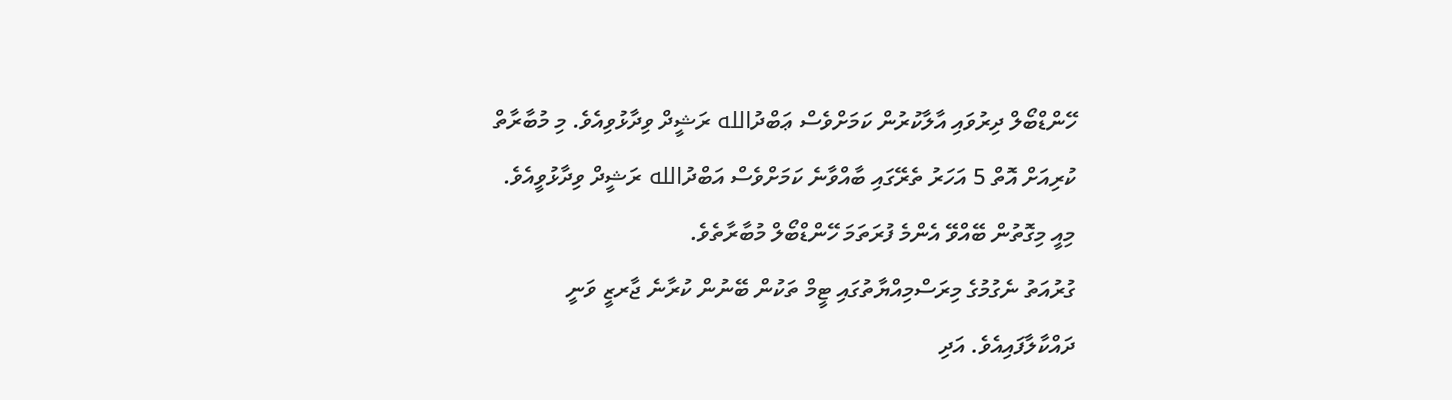ހޭންޑްބޯލް ދިރުވައި އާލާކުރުން ކަމަށްވެސް ޢަބްދުالله ރަޝީދް ވިދާޅުވިއެވެ. މި މުބާރާތް ކުރިއަށް އޮތް 5 އަހަރު ތެރޭގައި ބާއްވާނެ ކަމަށްވެސް އަބްދުالله ރަޝީދް ވިދާޅުވީއެވެ. މިއީ މިގޮތުން ބޭއްވޭ އެންމެ ފުރަތަމަ ހޭންޑްބޯލް މުބާރާތެވެ.
ގުރުއަތު ނެގުމުގެ މިރަސްމިއްޔާތުގައި ޓީމް ތަކުން ބޭނުން ކުރާނެ ޖާރޒީ ވަނީ ދައްކާލާފައިއެވެ. އަދި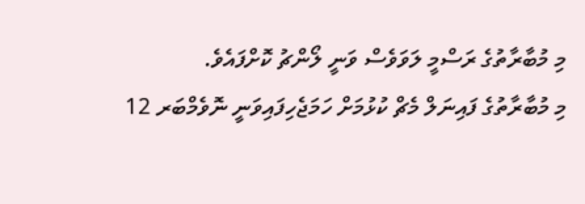މި މުބާރާތުގެ ރަސްމީ ލަވަވެސް ވަނީ ލޯންޗު ކޮށްފައެވެ.
މި މުބާރާތުގެ ފައިނަލް މެޗް ކުޅުމަށް ހަމަޖެހިފައިވަނީ ނޮވެމްބަރ 12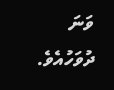ވަނަ ދުވަހުއެވެ.